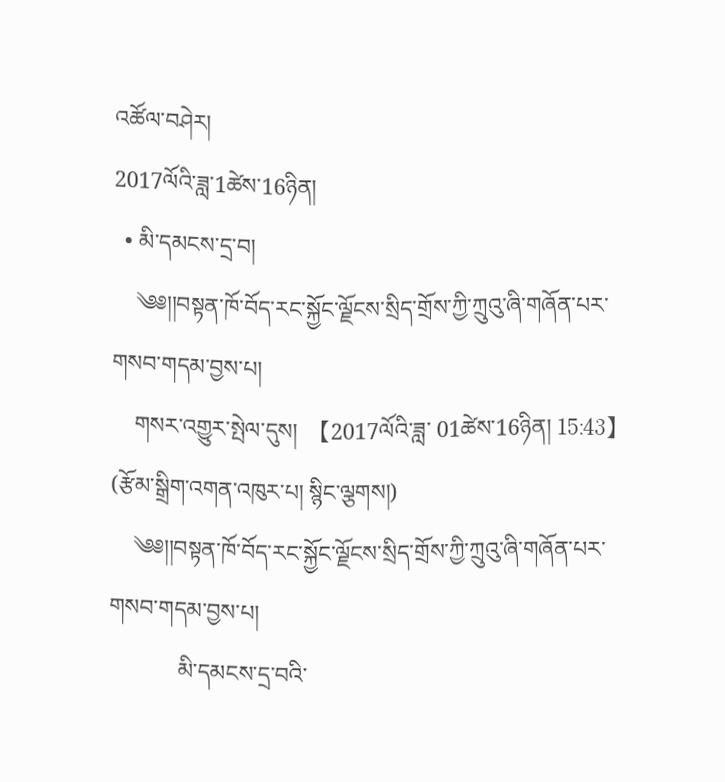འཚོལ་བཤེར།
2017ལོའི་ཟླ་1ཚེས་16ཉིན།
  • མི་དམངས་དྲ་བ།
    ༄༅།།བསྟན་ཁོ་བོད་རང་སྐྱོང་ལྗོངས་སྲིད་གྲོས་ཀྱི་ཀྲུའུ་ཞི་གཞོན་པར་གསབ་གདམ་བྱས་པ།
    གསར་འགྱུར་སྤེལ་དུས།  【2017ལོའི་ཟླ་ 01ཚེས་16ཉིན། 15:43】   (རྩོམ་སྒྲིག་འགན་འཁུར་པ། སྙིང་ལྕགས།)
    ༄༅།།བསྟན་ཁོ་བོད་རང་སྐྱོང་ལྗོངས་སྲིད་གྲོས་ཀྱི་ཀྲུའུ་ཞི་གཞོན་པར་གསབ་གདམ་བྱས་པ།
            མི་དམངས་དྲ་བའི་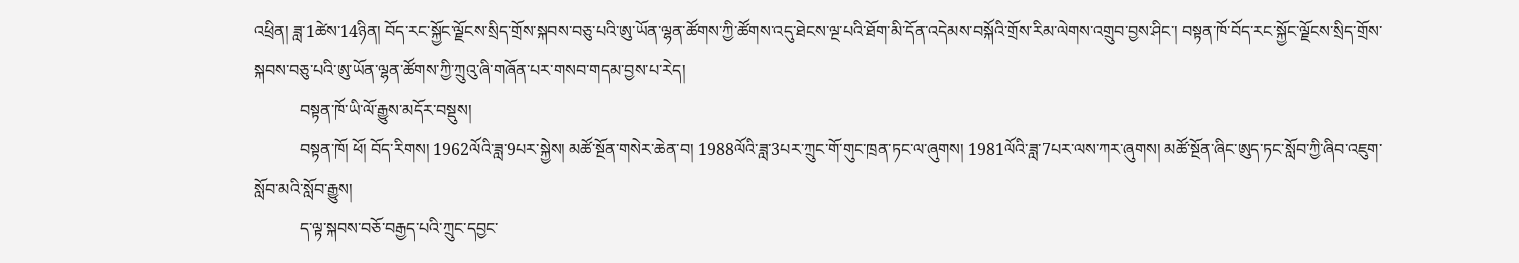འཕྲིན། ཟླ་1ཚེས་14ཉིན། བོད་རང་སྐྱོང་ལྗོངས་སྲིད་གྲོས་སྐབས་བཅུ་པའི་ཨུ་ཡོན་ལྷན་ཚོགས་ཀྱི་ཚོགས་འདུ་ཐེངས་ལྔ་པའི་ཐོག་མི་དོན་འདེམས་བསྐོའི་གྲོས་རིམ་ལེགས་འགྲུབ་བྱས་ཤིང་། བསྟན་ཁོ་བོད་རང་སྐྱོང་ལྗོངས་སྲིད་གྲོས་སྐབས་བཅུ་པའི་ཨུ་ཡོན་ལྷན་ཚོགས་ཀྱི་ཀྲུའུ་ཞི་གཞོན་པར་གསབ་གདམ་བྱས་པ་རེད།
           བསྟན་ཁོ་ཡི་ལོ་རྒྱུས་མདོར་བསྡུས།
           བསྟན་ཁོ། ཕོ། བོད་རིགས། 1962ལོའི་ཟླ་9པར་སྐྱེས། མཚོ་སྔོན་གསེར་ཆེན་བ། 1988ལོའི་ཟླ་3པར་ཀྲུང་གོ་གུང་ཁྲན་ཏང་ལ་ཞུགས། 1981ལོའི་ཟླ་7པར་ལས་ཀར་ཞུགས། མཚོ་སྔོན་ཞིང་ཨུད་ཏང་སློབ་ཀྱི་ཞིབ་འཇུག་སློབ་མའི་སློབ་རྒྱུས།
           ད་ལྟ་སྐབས་བཅོ་བརྒྱད་པའི་ཀྲུང་དབྱང་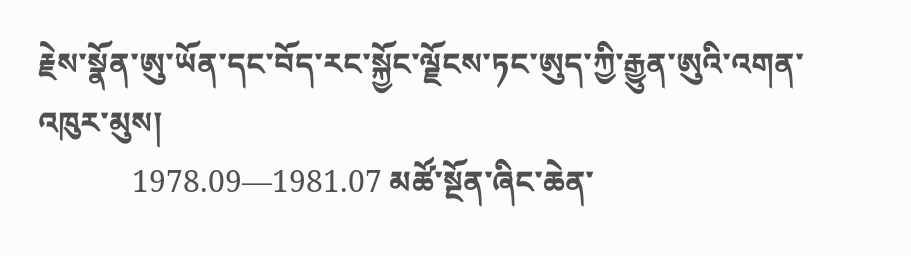རྗེས་སྣོན་ཨུ་ཡོན་དང་བོད་རང་སྐྱོང་ལྗོངས་ཏང་ཨུད་ཀྱི་རྒྱུན་ཨུའི་འགན་འཁུར་མུས།
            1978.09—1981.07 མཚོ་སྔོན་ཞིང་ཆེན་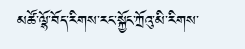མཚོ་ལྷོ་བོད་རིགས་རང་སྐྱོང་ཀྲོའུ་མི་རིགས་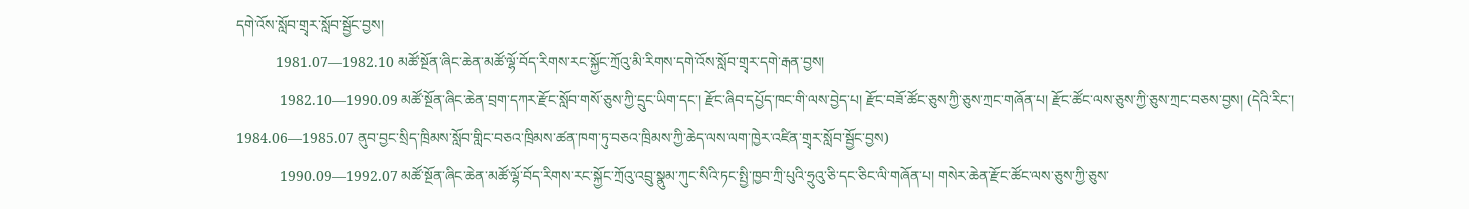དགེ་འོས་སློབ་གྲྭར་སློབ་སྦྱོང་བྱས།
           1981.07—1982.10 མཚོ་སྔོན་ཞིང་ཆེན་མཚོ་ལྷོ་བོད་རིགས་རང་སྐྱོང་ཀྲོའུ་མི་རིགས་དགེ་འོས་སློབ་གྲྭར་དགེ་རྒན་བྱས།
            1982.10—1990.09 མཚོ་སྔོན་ཞིང་ཆེན་བྲག་དཀར་རྫོང་སློབ་གསོ་ཅུས་ཀྱི་དྲུང་ཡིག་དང་། རྫོང་ཞིབ་དཔྱོད་ཁང་གི་ལས་བྱེད་པ། རྫོང་བཟོ་ཚོང་ཅུས་ཀྱི་ཅུས་ཀྲང་གཞོན་པ། རྫོང་ཚོང་ལས་ཅུས་ཀྱི་ཅུས་ཀྲང་བཅས་བྱས། (དེའི་རིང་། 1984.06—1985.07 ནུབ་བྱང་སྲིད་ཁྲིམས་སློབ་གླིང་བཅའ་ཁྲིམས་ཚན་ཁག་ཏུ་བཅའ་ཁྲིམས་ཀྱི་ཆེད་ལས་ལག་ཁྱེར་འཛིན་གྲྭར་སློབ་སྦྱོང་བྱས)
            1990.09—1992.07 མཚོ་སྔོན་ཞིང་ཆེན་མཚོ་ལྷོ་བོད་རིགས་རང་སྐྱོང་ཀྲོའུ་འབྲུ་སྣུམ་ཀུང་སིའི་ཏང་སྤྱི་ཁྱབ་ཀྲི་པུའི་ཧྲུའུ་ཅི་དང་ཅིང་ལི་གཞོན་པ། གསེར་ཆེན་རྫོང་ཚོང་ལས་ཅུས་ཀྱི་ཅུས་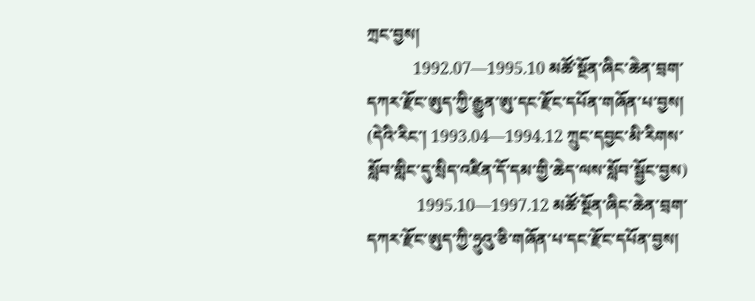ཀྲང་བྱས།
           1992.07—1995.10 མཚོ་སྔོན་ཞིང་ཆེན་བྲག་དཀར་རྫོང་ཨུད་ཀྱི་རྒྱུན་ཨུ་དང་རྫོང་དཔོན་གཞོན་པ་བྱས། (དེའི་རིང་། 1993.04—1994.12 ཀྲུང་དབྱང་མི་རིགས་སློབ་གླིང་དུ་སྲིད་འཛིན་དོ་དམ་གྱི་ཆེད་ལས་སློབ་སྦྱོང་བྱས)
            1995.10—1997.12 མཚོ་སྔོན་ཞིང་ཆེན་བྲག་དཀར་རྫོང་ཨུད་ཀྱི་ཧྲུའུ་ཅི་གཞོན་པ་དང་རྫོང་དཔོན་བྱས།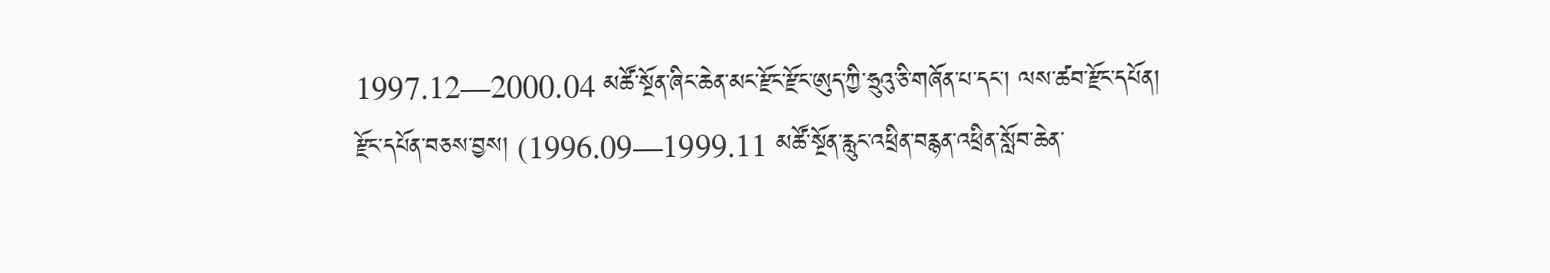1997.12—2000.04 མཚོ་སྔོན་ཞིང་ཆེན་མང་རྫོང་རྫོང་ཨུད་ཀྱི་ཧྲུའུ་ཅི་གཞོན་པ་དང་། ལས་ཚབ་རྫོང་དཔོན། རྫོང་དཔོན་བཅས་བྱས། (1996.09—1999.11 མཚོ་སྔོན་རླུང་འཕྲིན་བརྙན་འཕྲིན་སློབ་ཆེན་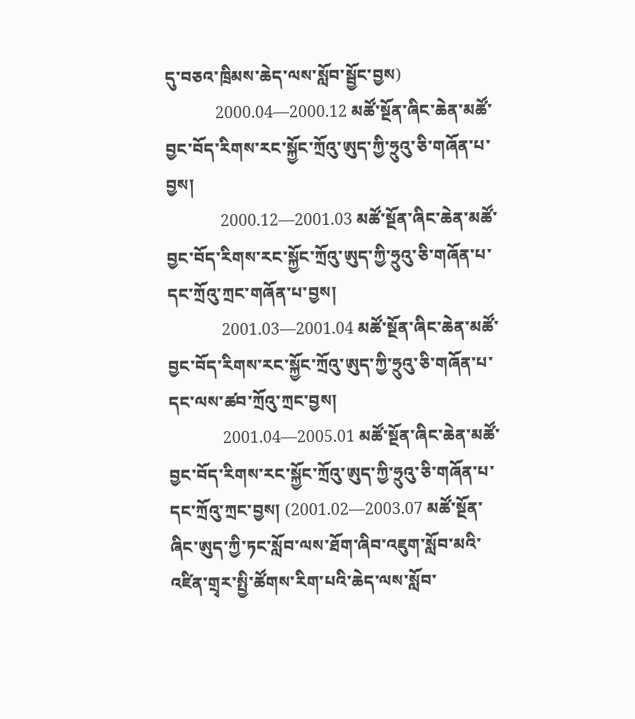དུ་བཅའ་ཁྲིམས་ཆེད་ལས་སློབ་སྦྱོང་བྱས)
            2000.04—2000.12 མཚོ་སྔོན་ཞིང་ཆེན་མཚོ་བྱང་བོད་རིགས་རང་སྐྱོང་ཀྲོའུ་ཨུད་ཀྱི་ཧྲུའུ་ཅི་གཞོན་པ་བྱས།
             2000.12—2001.03 མཚོ་སྔོན་ཞིང་ཆེན་མཚོ་བྱང་བོད་རིགས་རང་སྐྱོང་ཀྲོའུ་ཨུད་ཀྱི་ཧྲུའུ་ཅི་གཞོན་པ་དང་ཀྲོའུ་ཀྲང་གཞོན་པ་བྱས།
             2001.03—2001.04 མཚོ་སྔོན་ཞིང་ཆེན་མཚོ་བྱང་བོད་རིགས་རང་སྐྱོང་ཀྲོའུ་ཨུད་ཀྱི་ཧྲུའུ་ཅི་གཞོན་པ་དང་ལས་ཚབ་ཀྲོའུ་ཀྲང་བྱས།
             2001.04—2005.01 མཚོ་སྔོན་ཞིང་ཆེན་མཚོ་བྱང་བོད་རིགས་རང་སྐྱོང་ཀྲོའུ་ཨུད་ཀྱི་ཧྲུའུ་ཅི་གཞོན་པ་དང་ཀྲོའུ་ཀྲང་བྱས། (2001.02—2003.07 མཚོ་སྔོན་ཞིང་ཨུད་ཀྱི་ཏང་སློབ་ལས་ཐོག་ཞིབ་འཇུག་སློབ་མའི་འཛིན་གྲྭར་སྤྱི་ཚོགས་རིག་པའི་ཆེད་ལས་སློབ་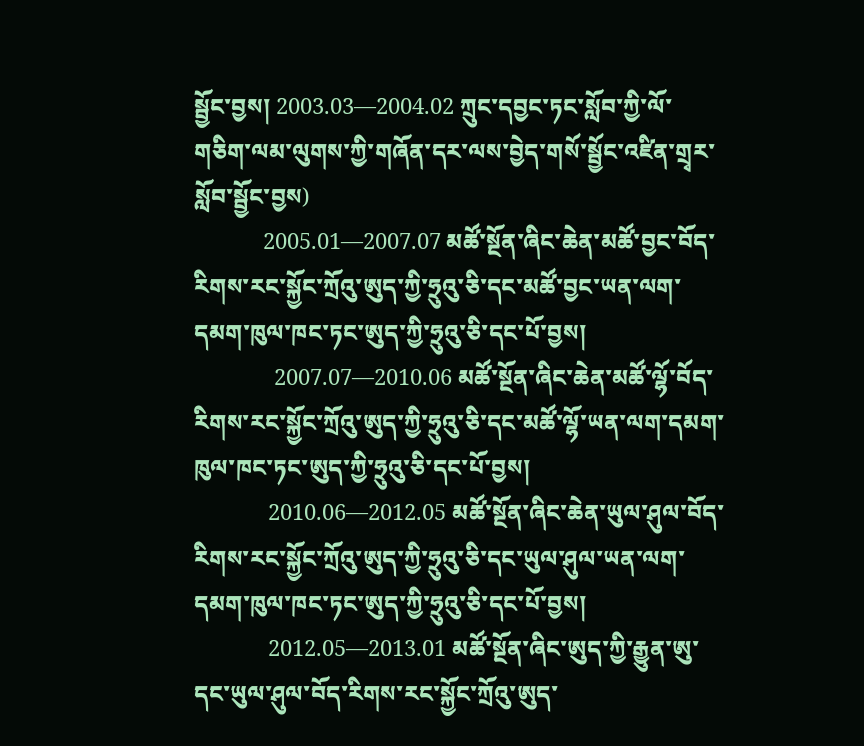སྦྱོང་བྱས། 2003.03—2004.02 ཀྲུང་དབྱང་ཏང་སློབ་ཀྱི་ལོ་གཅིག་ལམ་ལུགས་ཀྱི་གཞོན་དར་ལས་བྱེད་གསོ་སྦྱོང་འཛིན་གྲྭར་སློབ་སྦྱོང་བྱས)
            2005.01—2007.07 མཚོ་སྔོན་ཞིང་ཆེན་མཚོ་བྱང་བོད་རིགས་རང་སྐྱོང་ཀྲོའུ་ཨུད་ཀྱི་ཧྲུའུ་ཅི་དང་མཚོ་བྱང་ཡན་ལག་དམག་ཁུལ་ཁང་ཏང་ཨུད་ཀྱི་ཧྲུའུ་ཅི་དང་པོ་བྱས།
              2007.07—2010.06 མཚོ་སྔོན་ཞིང་ཆེན་མཚོ་ལྷོ་བོད་རིགས་རང་སྐྱོང་ཀྲོའུ་ཨུད་ཀྱི་ཧྲུའུ་ཅི་དང་མཚོ་ལྷོ་ཡན་ལག་དམག་ཁུལ་ཁང་ཏང་ཨུད་ཀྱི་ཧྲུའུ་ཅི་དང་པོ་བྱས།
             2010.06—2012.05 མཚོ་སྔོན་ཞིང་ཆེན་ཡུལ་ཤུལ་བོད་རིགས་རང་སྐྱོང་ཀྲོའུ་ཨུད་ཀྱི་ཧྲུའུ་ཅི་དང་ཡུལ་ཤུལ་ཡན་ལག་དམག་ཁུལ་ཁང་ཏང་ཨུད་ཀྱི་ཧྲུའུ་ཅི་དང་པོ་བྱས།
             2012.05—2013.01 མཚོ་སྔོན་ཞིང་ཨུད་ཀྱི་རྒྱུན་ཨུ་དང་ཡུལ་ཤུལ་བོད་རིགས་རང་སྐྱོང་ཀྲོའུ་ཨུད་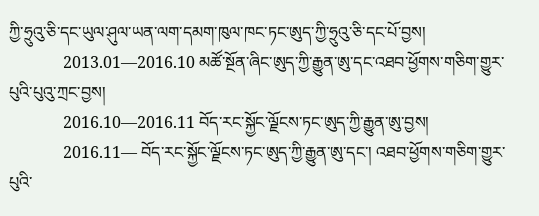ཀྱི་ཧྲུའུ་ཅི་དང་ཡུལ་ཤུལ་ཡན་ལག་དམག་ཁུལ་ཁང་ཏང་ཨུད་ཀྱི་ཧྲུའུ་ཅི་དང་པོ་བྱས།
             2013.01—2016.10 མཚོ་སྔོན་ཞིང་ཨུད་ཀྱི་རྒྱུན་ཨུ་དང་འཐབ་ཕྱོགས་གཅིག་གྱུར་པུའི་པུའུ་ཀྲང་བྱས།
             2016.10—2016.11 བོད་རང་སྐྱོང་ལྗོངས་ཏང་ཨུད་ཀྱི་རྒྱུན་ཨུ་བྱས།
             2016.11— བོད་རང་སྐྱོང་ལྗོངས་ཏང་ཨུད་ཀྱི་རྒྱུན་ཨུ་དང་། འཐབ་ཕྱོགས་གཅིག་གྱུར་པུའི་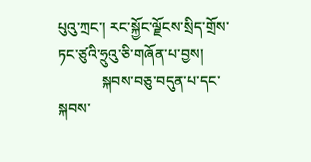པུའུ་ཀྲང་། རང་སྐྱོང་ལྗོངས་སྲིད་གྲོས་ཏང་ཙུའི་ཧྲུའུ་ཅི་གཞོན་པ་བྱས།
            སྐབས་བཅུ་བདུན་པ་དང་སྐབས་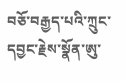བཅོ་བརྒྱད་པའི་ཀྲུང་དབྱང་རྗེས་སྣོན་ཨུ་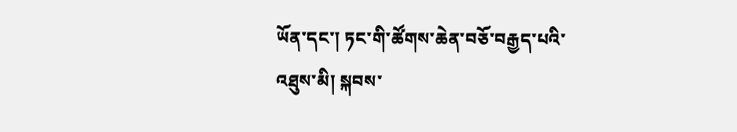ཡོན་དང་། ཏང་གི་ཚོགས་ཆེན་བཅོ་བརྒྱད་པའི་འཐུས་མི། སྐབས་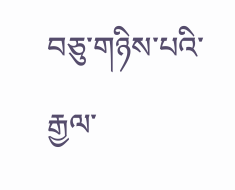བཅུ་གཉིས་པའི་རྒྱལ་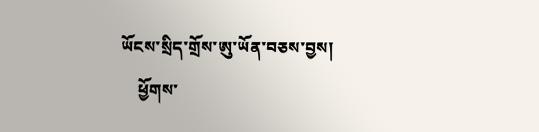ཡོངས་སྲིད་གྲོས་ཨུ་ཡོན་བཅས་བྱས།
    ཕྱོགས་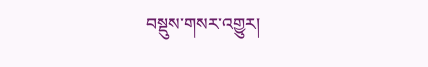བསྡུས་གསར་འགྱུར།